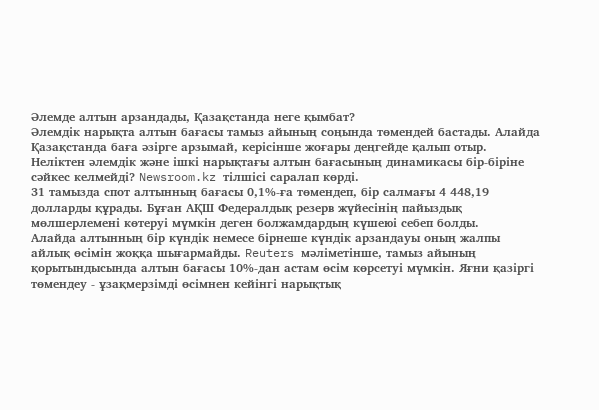Әлемде алтын арзандады, Қазақстанда неге қымбат?
Әлемдік нарықта алтын бағасы тамыз айының соңында төмендей бастады. Алайда Қазақстанда баға әзірге арзымай, керісінше жоғары деңгейде қалып отыр. Неліктен әлемдік және ішкі нарықтағы алтын бағасының динамикасы бір-біріне сәйкес келмейді? Newsroom.kz тілшісі саралап көрді.
31 тамызда спот алтынның бағасы 0,1%-ға төмендеп, бір салмағы 4 448,19 долларды құрады. Бұған АҚШ Федералдық резерв жүйесінің пайыздық мөлшерлемені көтеруі мүмкін деген болжамдардың күшеюі себеп болды.
Алайда алтынның бір күндік немесе бірнеше күндік арзандауы оның жалпы айлық өсімін жоққа шығармайды. Reuters мәліметінше, тамыз айының қорытындысында алтын бағасы 10%-дан астам өсім көрсетуі мүмкін. Яғни қазіргі төмендеу - ұзақмерзімді өсімнен кейінгі нарықтық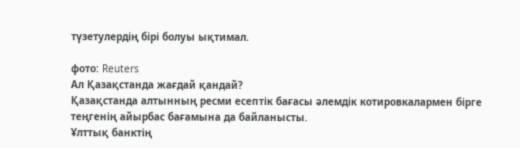түзетулердің бірі болуы ықтимал.

фото: Reuters
Ал Қазақстанда жағдай қандай?
Қазақстанда алтынның ресми есептік бағасы әлемдік котировкалармен бірге теңгенің айырбас бағамына да байланысты.
Ұлттық банктің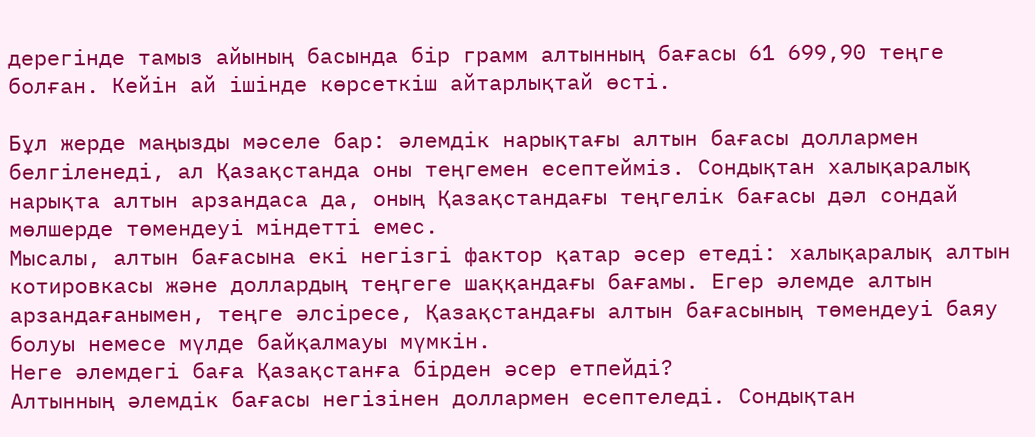дерегінде тамыз айының басында бір грамм алтынның бағасы 61 699,90 теңге болған. Кейін ай ішінде көрсеткіш айтарлықтай өсті.

Бұл жерде маңызды мәселе бар: әлемдік нарықтағы алтын бағасы доллармен белгіленеді, ал Қазақстанда оны теңгемен есептейміз. Сондықтан халықаралық нарықта алтын арзандаса да, оның Қазақстандағы теңгелік бағасы дәл сондай мөлшерде төмендеуі міндетті емес.
Мысалы, алтын бағасына екі негізгі фактор қатар әсер етеді: халықаралық алтын котировкасы және доллардың теңгеге шаққандағы бағамы. Егер әлемде алтын арзандағанымен, теңге әлсіресе, Қазақстандағы алтын бағасының төмендеуі баяу болуы немесе мүлде байқалмауы мүмкін.
Неге әлемдегі баға Қазақстанға бірден әсер етпейді?
Алтынның әлемдік бағасы негізінен доллармен есептеледі. Сондықтан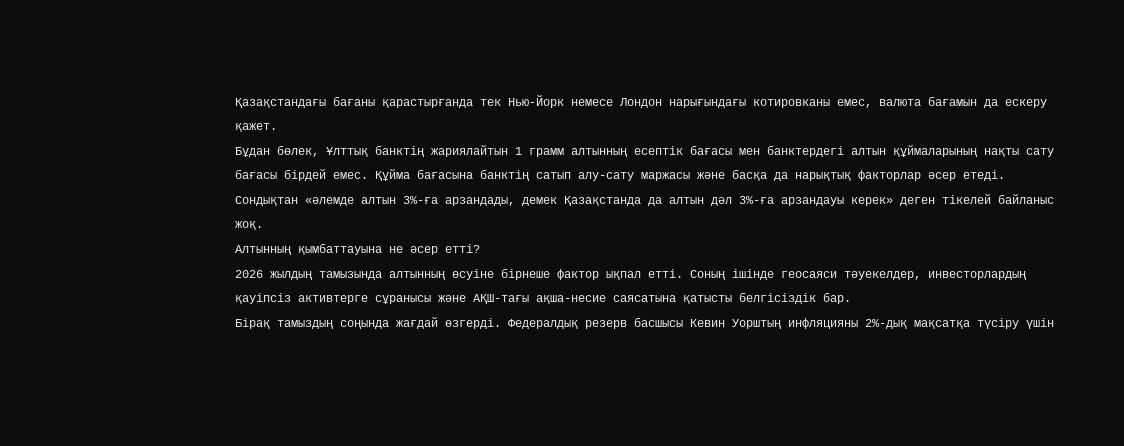Қазақстандағы бағаны қарастырғанда тек Нью-Йорк немесе Лондон нарығындағы котировканы емес, валюта бағамын да ескеру қажет.
Бұдан бөлек, Ұлттық банктің жариялайтын 1 грамм алтынның есептік бағасы мен банктердегі алтын құймаларының нақты сату бағасы бірдей емес. Құйма бағасына банктің сатып алу-сату маржасы және басқа да нарықтық факторлар әсер етеді.
Сондықтан «әлемде алтын 3%-ға арзандады, демек Қазақстанда да алтын дәл 3%-ға арзандауы керек» деген тікелей байланыс жоқ.
Алтынның қымбаттауына не әсер етті?
2026 жылдың тамызында алтынның өсуіне бірнеше фактор ықпал етті. Соның ішінде геосаяси тәуекелдер, инвесторлардың қауіпсіз активтерге сұранысы және АҚШ-тағы ақша-несие саясатына қатысты белгісіздік бар.
Бірақ тамыздың соңында жағдай өзгерді. Федералдық резерв басшысы Кевин Уорштың инфляцияны 2%-дық мақсатқа түсіру үшін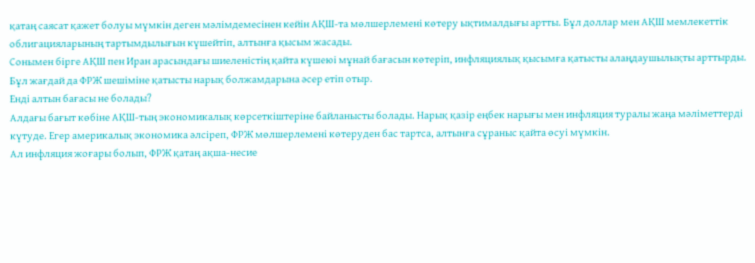қатаң саясат қажет болуы мүмкін деген мәлімдемесінен кейін АҚШ-та мөлшерлемені көтеру ықтималдығы артты. Бұл доллар мен АҚШ мемлекеттік облигацияларының тартымдылығын күшейтіп, алтынға қысым жасады.
Сонымен бірге АҚШ пен Иран арасындағы шиеленістің қайта күшеюі мұнай бағасын көтеріп, инфляциялық қысымға қатысты алаңдаушылықты арттырды. Бұл жағдай да ФРЖ шешіміне қатысты нарық болжамдарына әсер етіп отыр.
Енді алтын бағасы не болады?
Алдағы бағыт көбіне АҚШ-тың экономикалық көрсеткіштеріне байланысты болады. Нарық қазір еңбек нарығы мен инфляция туралы жаңа мәліметтерді күтуде. Егер америкалық экономика әлсіреп, ФРЖ мөлшерлемені көтеруден бас тартса, алтынға сұраныс қайта өсуі мүмкін.
Ал инфляция жоғары болып, ФРЖ қатаң ақша-несие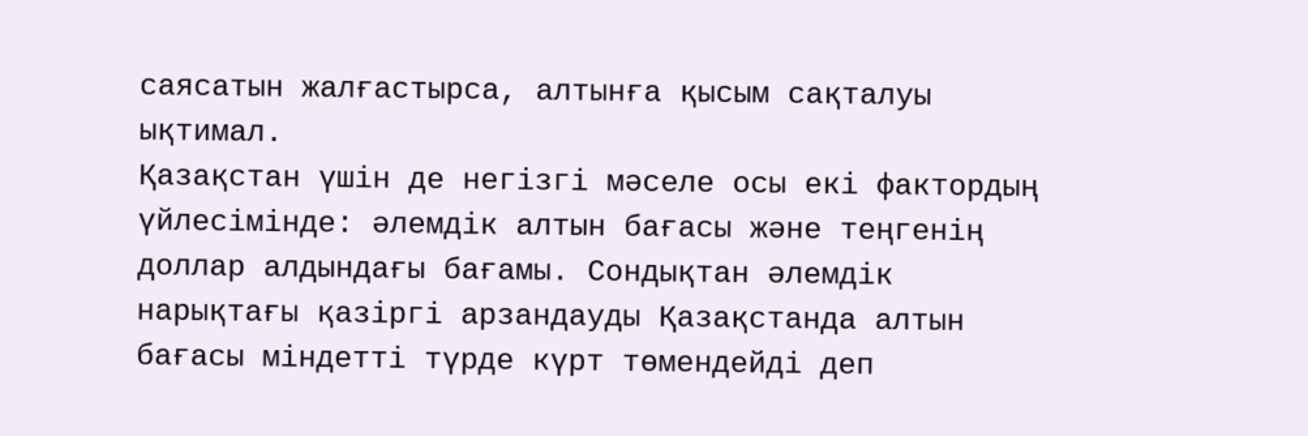саясатын жалғастырса, алтынға қысым сақталуы ықтимал.
Қазақстан үшін де негізгі мәселе осы екі фактордың үйлесімінде: әлемдік алтын бағасы және теңгенің доллар алдындағы бағамы. Сондықтан әлемдік нарықтағы қазіргі арзандауды Қазақстанда алтын бағасы міндетті түрде күрт төмендейді деп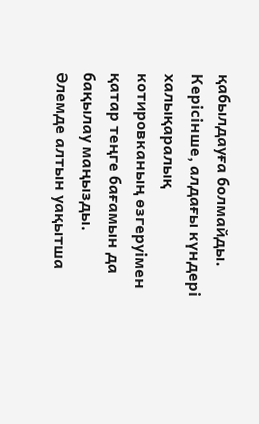қабылдауға болмайды. Керісінше, алдағы күндері халықаралық котировканың өзгеруімен қатар теңге бағамын да бақылау маңызды.
Әлемде алтын уақытша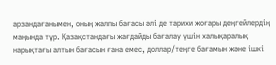арзандағанымен, оның жалпы бағасы әлі де тарихи жоғары деңгейлердің маңында тұр. Қазақстандағы жағдайды бағалау үшін халықаралық нарықтағы алтын бағасын ғана емес, доллар/теңге бағамын және ішкі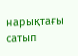нарықтағы сатып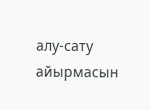алу-сату айырмасын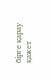бірге қарау қажет